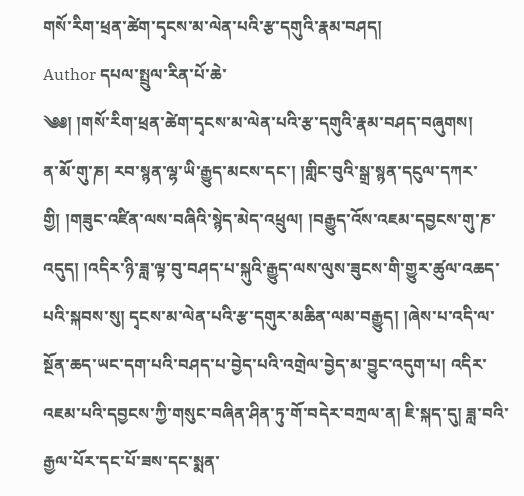གསོ་རིག་ཕྲན་ཚེག་དྭངས་མ་ལེན་པའི་རྩ་དགུའི་རྣམ་བཤད།
Author དཔལ་སྤྲུལ་རིན་པོ་ཆེ་
༄༅། །གསོ་རིག་ཕྲན་ཚེག་དྭངས་མ་ལེན་པའི་རྩ་དགུའི་རྣམ་བཤད་བཞུགས།
ན་མོ་གུ་ཎ། རབ་སྙན་ལྷ་ཡི་རྒྱུད་མངས་དང་། །གླིང་བུའི་སྒྲ་སྙན་དངུལ་དཀར་གྱི། །གཟུང་འཛིན་ལས་བཞིའི་སྙེད་མེད་འཕྲུལ། །བརྒྱུད་འོས་འཇམ་དབྱངས་གུ་ཎ་འདུད། །འདིར་ཉི་ཟླ་ལྟ་བུ་བཤད་པ་སྐུའི་རྒྱུད་ལས་ལུས་ཟུངས་གི་གྱུར་ཚུལ་འཆད་པའི་སྐབས་སུ། དྭངས་མ་ལེན་པའི་རྩ་དགུར་མཆིན་ལམ་བརྒྱུད། །ཞེས་པ་འདི་ལ་སྔོན་ཆད་ཡང་དག་པའི་བཤད་པ་བྱེད་པའི་འགྲེལ་བྱེད་མ་བྱུང་འདུག་པ། འདིར་འཇམ་པའི་དབྱངས་ཀྱི་གསུང་བཞིན་ཤིན་ཏུ་གོ་བདེར་བཀྲལ་ན། ཇི་སྐད་དུ། ཟླ་བའི་རྒྱལ་པོར་དང་པོ་ཟས་དང་སྨན་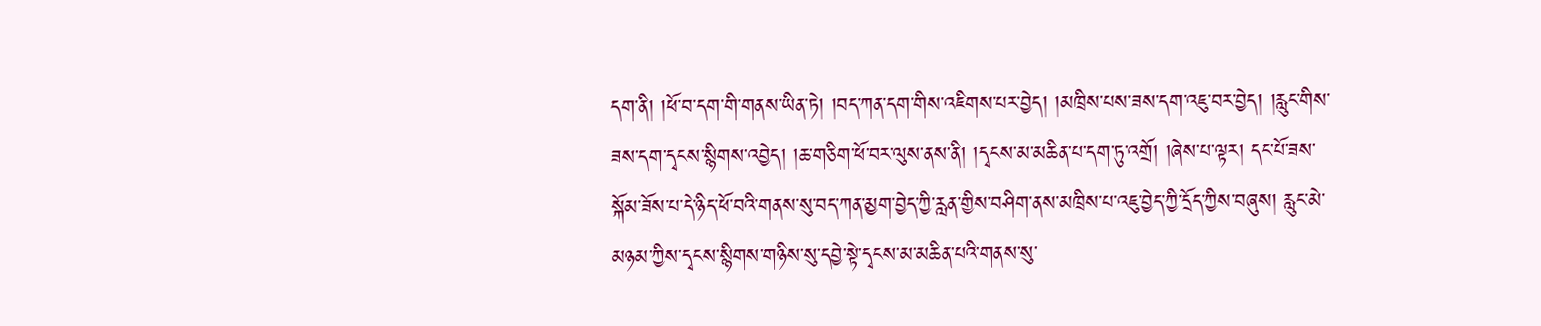དག་ནི། །ཕོ་བ་དག་གི་གནས་ཡིན་ཏེ། །བད་ཀན་དག་གིས་འཇིགས་པར་བྱེད། །མཁྲིས་པས་ཟས་དག་འཇུ་བར་བྱེད། །རླུང་གིས་ཟས་དག་དྭངས་སྙིགས་འབྱེད། །ཆ་གཅིག་ཕོ་བར་ལུས་ནས་ནི། །དྭངས་མ་མཆིན་པ་དག་ཏུ་འགྲོ། །ཞེས་པ་ལྟར། དང་པོ་ཟས་སྐོམ་ཟོས་པ་དེ་ཉིད་ཕོ་བའི་གནས་སུ་བད་ཀན་མྱག་བྱེད་ཀྱི་རླན་གྱིས་བཤིག་ནས་མཁྲིས་པ་འཇུ་བྱེད་ཀྱི་དྲོད་ཀྱིས་བཞུས། རླུང་མེ་མཉམ་ཀྱིས་དྭངས་སྙིགས་གཉིས་སུ་དབྱེ་སྟེ་དྭངས་མ་མཆིན་པའི་གནས་སུ་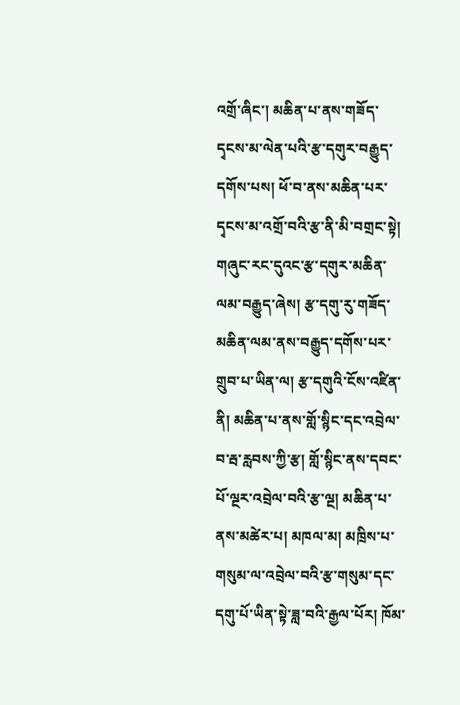འགྲོ་ཞིང་། མཆིན་པ་ནས་གཟོད་དྭངས་མ་ལེན་པའི་རྩ་དགུར་བརྒྱུད་དགོས་པས། ཕོ་བ་ནས་མཆིན་པར་དྭངས་མ་འགྲོ་བའི་རྩ་ནི་མི་བགྲང་སྟེ། གཞུང་རང་དུའང་རྩ་དགུར་མཆིན་ལམ་བརྒྱུད་ཞེས། རྩ་དགུ་རུ་གཟོད་མཆིན་ལམ་ནས་བརྒྱུད་དགོས་པར་གྲུབ་པ་ཡིན་ལ། རྩ་དགུའི་ངོས་འཛིན་ནི། མཆིན་པ་ནས་གློ་སྙིང་དང་འབྲེལ་བ་རྦ་རླབས་ཀྱི་རྩ། གློ་སྙིང་ནས་དབང་པོ་ལྔར་འབྲེལ་བའི་རྩ་ལྔ། མཆིན་པ་ནས་མཚེར་པ། མཁལ་མ། མཁྲིས་པ་གསུམ་ལ་འབྲེལ་བའི་རྩ་གསུམ་དང་དགུ་པོ་ཡིན་སྟེ་ཟླ་བའི་རྒྱལ་པོར། ཁོམ་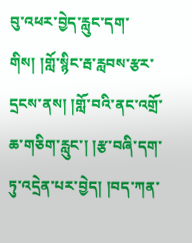བུ་འཕར་བྱེད་རླུང་དག་གིས། །གློ་སྙིང་རྦ་རླབས་རྩར་དྲངས་ནས། །གློ་བའི་ནང་འགྲོ་ཆ་གཅིག་རླུང་། །རྩ་བཞི་དག་ཏུ་འདྲེན་པར་བྱེད། །བད་ཀན་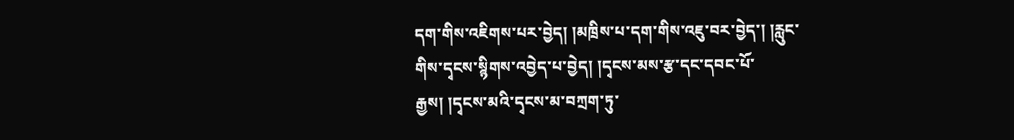དག་གིས་འཇིགས་པར་བྱེད། །མཁྲིས་པ་དག་གིས་འཇུ་བར་བྱེད་། །རླུང་གིས་དྭངས་སྙིགས་འབྱེད་པ་བྱེད། །དྭངས་མས་རྩ་དང་དབང་པོ་རྒྱས། །དྭངས་མའི་དྭངས་མ་བཀྲག་ཏུ་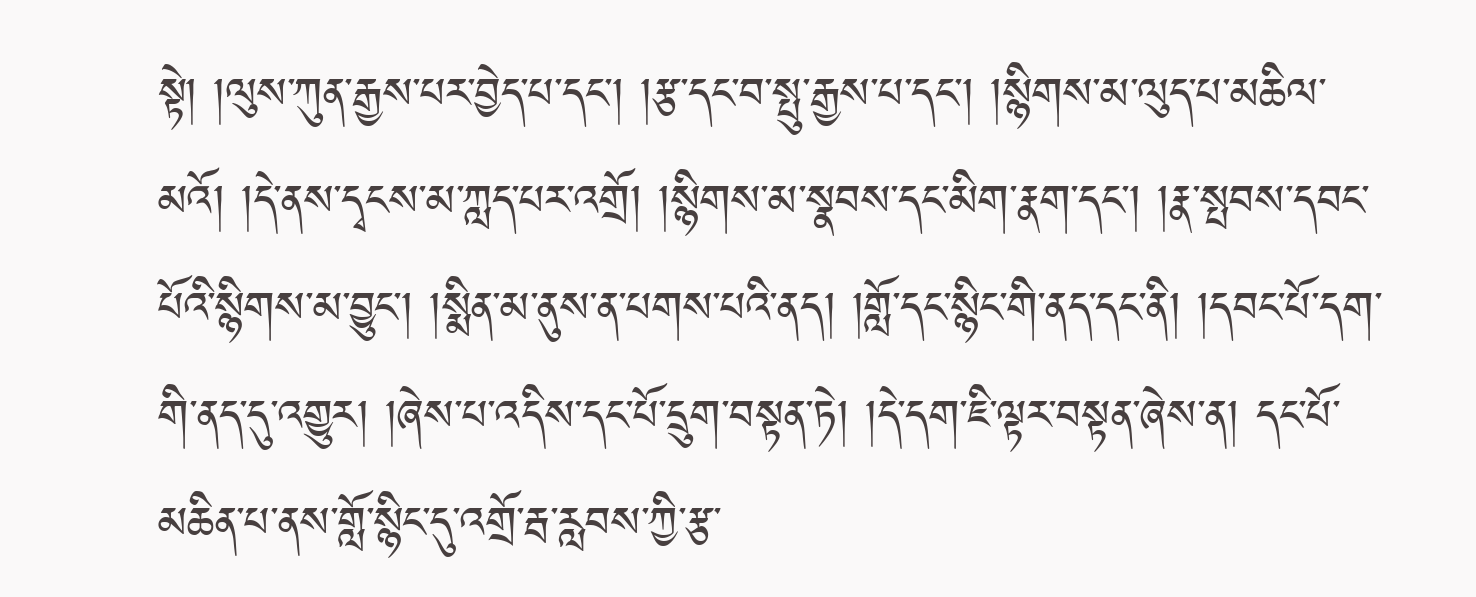སྟེ། །ལུས་ཀུན་རྒྱས་པར་བྱེད་པ་དང་། །རྩ་དང་བ་སྤུ་རྒྱས་པ་དང་། །སྙིགས་མ་ལུད་པ་མཆིལ་མའོ། །དེ་ནས་དྭངས་མ་ཀླད་པར་འགྲོ། །སྙིགས་མ་སྣབས་དང་མིག་རྣག་དང་། །རྣ་སྤབས་དབང་པོའི་སྙིགས་མ་བྱུང་། །སྨིན་མ་ནུས་ན་པགས་པའི་ནད། །གློ་དང་སྙིང་གི་ནད་དང་ནི། །དབང་པོ་དག་གི་ནད་དུ་འགྱུར། །ཞེས་པ་འདིས་དང་པོ་དྲུག་བསྟན་ཏེ། །དེ་དག་ཇི་ལྟར་བསྟན་ཞེས་ན། དང་པོ་མཆིན་པ་ནས་གློ་སྙིང་དུ་འགྲོ་རྦ་རླབས་ཀྱི་རྩ་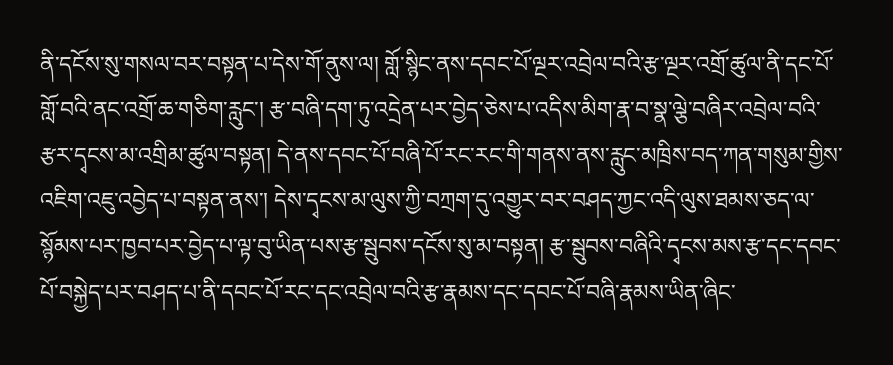ནི་དངོས་སུ་གསལ་བར་བསྟན་པ་དེས་གོ་ནུས་ལ། གློ་སྙིང་ནས་དབང་པོ་ལྔར་འབྲེལ་བའི་རྩ་ལྔར་འགྲོ་ཚུལ་ནི་དང་པོ་གློ་བའི་ནང་འགྲོ་ཆ་གཅིག་རླུང་། རྩ་བཞི་དག་ཏུ་འདྲེན་པར་བྱེད་ཅེས་པ་འདིས་མིག་རྣ་བ་སྣ་ལྕེ་བཞིར་འབྲེལ་བའི་རྩར་དྭངས་མ་འགྲིམ་ཚུལ་བསྟན། དེ་ནས་དབང་པོ་བཞི་པོ་རང་རང་གི་གནས་ནས་རླུང་མཁྲིས་བད་ཀན་གསུམ་གྱིས་འཇིག་འཇུ་འབྱེད་པ་བསྟན་ནས་། དེས་དྭངས་མ་ལུས་ཀྱི་བཀྲག་དུ་འགྱུར་བར་བཤད་ཀྱང་འདི་ལུས་ཐམས་ཅད་ལ་སྙོམས་པར་ཁྱབ་པར་བྱེད་པ་ལྟ་བུ་ཡིན་པས་རྩ་སྦུབས་དངོས་སུ་མ་བསྟན། རྩ་སྦུབས་བཞིའི་དྭངས་མས་རྩ་དང་དབང་པོ་བསྐྱེད་པར་བཤད་པ་ནི་དབང་པོ་རང་དང་འབྲེལ་བའི་རྩ་རྣམས་དང་དབང་པོ་བཞི་རྣམས་ཡིན་ཞིང་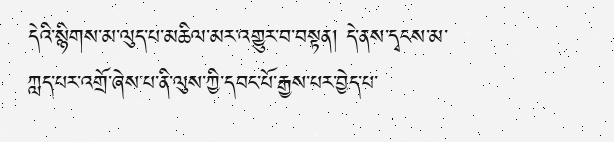དེའི་སྙིགས་མ་ལུད་པ་མཆིལ་མར་འགྱུར་བ་བསྟན། དེ་ནས་དྭངས་མ་ཀླད་པར་འགྲོ་ཞེས་པ་ནི་ལུས་ཀྱི་དབང་པོ་རྒྱས་པར་བྱེད་པ་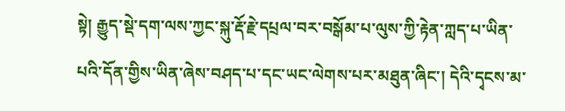སྟེ། རྒྱུད་སྡེ་དག་ལས་ཀྱང་སྐུ་རྡོ་རྗེ་དཔྲལ་བར་བསྒོམ་པ་ལུས་ཀྱི་རྟེན་ཀླད་པ་ཡིན་པའི་དོན་གྱིས་ཡིན་ཞེས་བཤད་པ་དང་ཡང་ལེགས་པར་མཐུན་ཞིང་། དེའི་དྭངས་མ་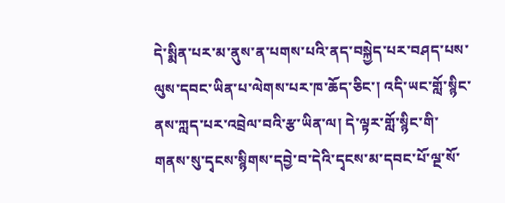དེ་སྨིན་པར་མ་ནུས་ན་པགས་པའི་ནད་བསྐྱེད་པར་བཤད་པས་ལུས་དབང་ཡིན་པ་ལེགས་པར་ཁ་ཆོད་ཅིང་། འདི་ཡང་གློ་སྙིང་ནས་ཀླད་པར་འབྲེལ་བའི་རྩ་ཡིན་ལ། དེ་ལྟར་གློ་སྙིང་གི་གནས་སུ་དྭངས་སྙིགས་དབྱེ་བ་དེའི་དྭངས་མ་དབང་པོ་ལྔ་སོ་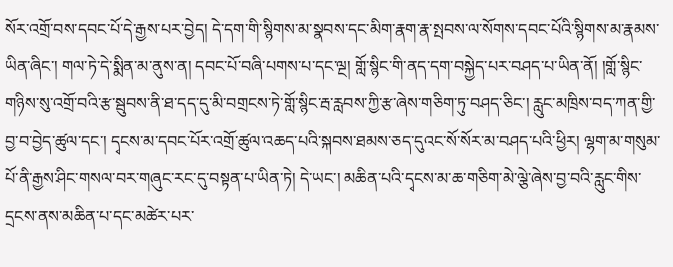སོར་འགྲོ་བས་དབང་པོ་དེ་རྒྱས་པར་བྱེད། དེ་དག་གི་སྙིགས་མ་སྣབས་དང་མིག་རྣག་རྣ་སྤབས་ལ་སོགས་དབང་པོའི་སྙིགས་མ་རྣམས་ཡིན་ཞིང་། གལ་ཏེ་དེ་སྨིན་མ་ནུས་ན། དབང་པོ་བཞི་པགས་པ་དང་ལྔ། གློ་སྙིང་གི་ནད་དག་བསྐྱེད་པར་བཤད་པ་ཡིན་ནོ། །གློ་སྙིང་གཉིས་སུ་འགྲོ་བའི་རྩ་སྦུབས་ནི་ཐ་དད་དུ་མི་བགྲངས་ཏེ་གློ་སྙིང་རྦ་རླབས་ཀྱི་རྩ་ཞེས་གཅིག་ཏུ་བཤད་ཅིང་། རླུང་མཁྲིས་བད་ཀན་གྱི་བྱ་བ་བྱེད་ཚུལ་དང་། དྭངས་མ་དབང་པོར་འགྲོ་ཚུལ་འཆད་པའི་སྐབས་ཐམས་ཅད་དུའང་སོ་སོར་མ་བཤད་པའི་ཕྱིར། ལྷག་མ་གསུམ་པོ་ནི་རྒྱས་ཤིང་གསལ་བར་གཞུང་རང་དུ་བསྟན་པ་ཡིན་ཏེ། དེ་ཡང་། མཆིན་པའི་དྭངས་མ་ཆ་གཅིག་མེ་ལྕེ་ཞེས་བྱ་བའི་རླུང་གིས་དྲངས་ནས་མཆིན་པ་དང་མཚེར་པར་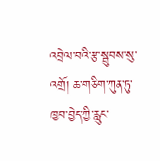འབྲེལ་བའི་རྩ་སྦུབས་སུ་འགྲོ། ཆ་གཅིག་ཀུན་ཏུ་ཁྱབ་བྱེད་ཀྱི་རླུང་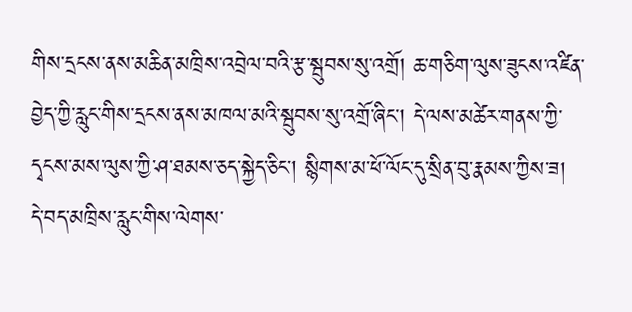གིས་དྲངས་ནས་མཆིན་མཁྲིས་འབྲེལ་བའི་རྩ་སྦུབས་སུ་འགྲོ། ཆ་གཅིག་ལུས་ཟུངས་འཛིན་བྱེད་ཀྱི་རླུང་གིས་དྲངས་ནས་མཁལ་མའི་སྦུབས་སུ་འགྲོ་ཞིང་། དེ་ལས་མཚེར་གནས་ཀྱི་དྭངས་མས་ལུས་ཀྱི་ཤ་ཐམས་ཅད་སྐྱེད་ཅིང་། སྙིགས་མ་ཕོ་ལོང་དུ་སྲིན་བུ་རྣམས་ཀྱིས་ཟ། དེ་བད་མཁྲིས་རླུང་གིས་ལེགས་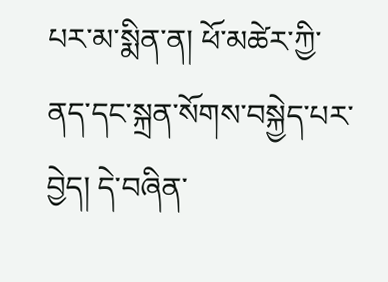པར་མ་སྨིན་ན། ཕོ་མཚེར་ཀྱི་ནད་དང་སྐྲན་སོགས་བསྐྱེད་པར་བྱེད། དེ་བཞིན་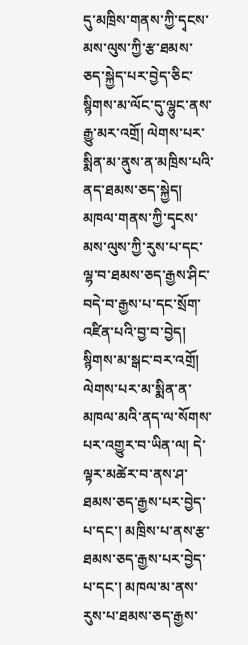དུ་མཁྲིས་གནས་ཀྱི་དྭངས་མས་ལུས་ཀྱི་རྩ་ཐམས་ཅད་སྐྱེད་པར་བྱེད་ཅིང་སྙིགས་མ་ལོང་དུ་ལྷུང་ནས་རྒྱུ་མར་འགྲོ། ལེགས་པར་སྨིན་མ་ནུས་ན་མཁྲིས་པའི་ནད་ཐམས་ཅད་སྐྱེད། མཁལ་གནས་ཀྱི་དྭངས་མས་ལུས་ཀྱི་རུས་པ་དང་ལྷ་བ་ཐམས་ཅད་རྒྱས་ཤིང་བདེ་བ་རྒྱས་པ་དང་སྲོག་འཛིན་པའི་བྱ་བ་བྱེད། སྙིགས་མ་སྒང་བར་འགྲོ། ལེགས་པར་མ་སྨིན་ན་མཁལ་མའི་ནད་ལ་སོགས་པར་འགྱུར་བ་ཡིན་ལ། དེ་ལྟར་མཚེར་བ་ནས་ཤ་ཐམས་ཅད་རྒྱས་པར་བྱེད་པ་དང་། མཁྲིས་པ་ནས་རྩ་ཐམས་ཅད་རྒྱས་པར་བྱེད་པ་དང་། མཁལ་མ་ནས་རུས་པ་ཐམས་ཅད་རྒྱས་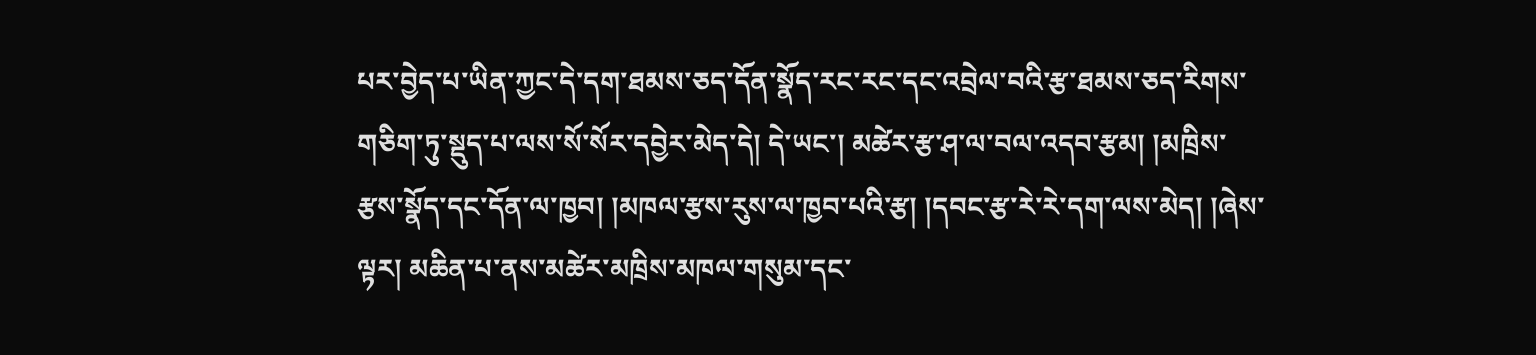པར་བྱེད་པ་ཡིན་ཀྱང་དེ་དག་ཐམས་ཅད་དོན་སྣོད་རང་རང་དང་འབྲེལ་བའི་རྩ་ཐམས་ཅད་རིགས་གཅིག་ཏུ་སྡུད་པ་ལས་སོ་སོར་དབྱེར་མེད་དེ། དེ་ཡང་། མཚེར་རྩ་ཤ་ལ་བལ་འདབ་རྩམ། །མཁྲིས་རྩས་སྣོད་དང་དོན་ལ་ཁྱབ། །མཁལ་རྩས་རུས་ལ་ཁྱབ་པའི་རྩ། །དབང་རྩ་རེ་རེ་དག་ལས་མེད། །ཞེས་ལྟར། མཆིན་པ་ནས་མཚེར་མཁྲིས་མཁལ་གསུམ་དང་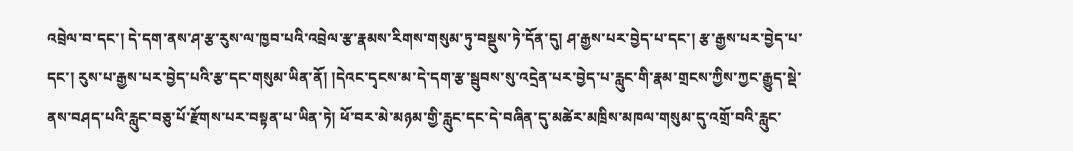འབྲེལ་བ་དང་། དེ་དག་ནས་ཤ་རྩ་རུས་ལ་ཁྱབ་པའི་འབྲེལ་རྩ་རྣམས་རིགས་གསུམ་ཏུ་བསྡུས་ཏེ་དོན་དུ། ཤ་རྒྱས་པར་བྱེད་པ་དང་། རྩ་རྒྱས་པར་བྱེད་པ་དང་། རུས་པ་རྒྱས་པར་བྱེད་པའི་རྩ་དང་གསུམ་ཡིན་ནོ། །དེའང་དྭངས་མ་དེ་དག་རྩ་སྦུབས་སུ་འདྲེན་པར་བྱེད་པ་རླུང་གི་རྣམ་གྲངས་ཀྱིས་ཀྱང་རྒྱུད་སྡེ་ནས་བཤད་པའི་རླུང་བཅུ་པོ་རྫོགས་པར་བསྟན་པ་ཡིན་ཏེ། ཕོ་བར་མེ་མཉམ་གྱི་རླུང་དང་དེ་བཞིན་དུ་མཚེར་མཁྲིས་མཁལ་གསུམ་དུ་འགྲོ་བའི་རླུང་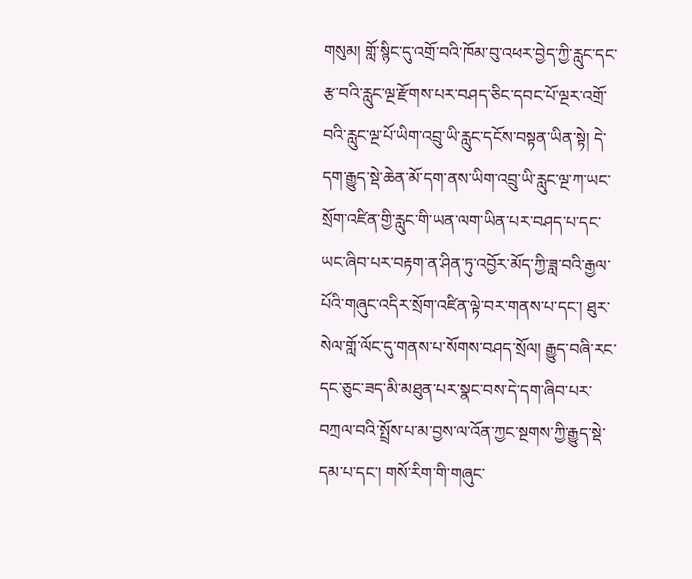གསུམ། གློ་སྙིང་དུ་འགྲོ་བའི་ཁོམ་བུ་འཕར་བྱེད་ཀྱི་རླུང་དང་རྩ་བའི་རླུང་ལྔ་རྫོགས་པར་བཤད་ཅིང་དབང་པོ་ལྔར་འགྲོ་བའི་རླུང་ལྔ་པོ་ཡིག་འབྲུ་ཡི་རླུང་དངོས་བསྟན་ཡིན་སྟེ། དེ་དག་རྒྱུད་སྡེ་ཆེན་མོ་དག་ནས་ཡིག་འབྲུ་ཡི་རླུང་ལྔ་ཀ་ཡང་སྲོག་འཛིན་གྱི་རླུང་གི་ཡན་ལག་ཡིན་པར་བཤད་པ་དང་ཡང་ཞིབ་པར་བརྟག་ན་ཤིན་ཏུ་འབྱོར་མོད་ཀྱི་ཟླ་བའི་རྒྱལ་པོའི་གཞུང་འདིར་སྲོག་འཛིན་ལྟེ་བར་གནས་པ་དང་། ཐུར་སེལ་གློ་ལོང་དུ་གནས་པ་སོགས་བཤད་སྲོལ། རྒྱུད་བཞི་རང་དང་ཅུང་ཟད་མི་མཐུན་པར་སྣང་བས་དེ་དག་ཞིབ་པར་བཀྲལ་བའི་སྤྲོས་པ་མ་བྱས་ལ་འོན་ཀྱང་སྔགས་ཀྱི་རྒྱུད་སྡེ་དམ་པ་དང་། གསོ་རིག་གི་གཞུང་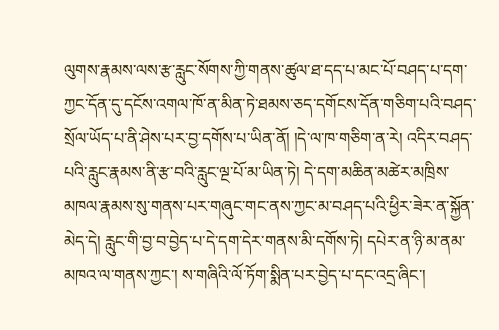ལུགས་རྣམས་ལས་རྩ་རླུང་སོགས་ཀྱི་གནས་ཚུལ་ཐ་དད་པ་མང་པོ་བཤད་པ་དག་ཀྱང་དོན་དུ་དངོས་འགལ་ཁོ་ན་མིན་ཏེ་ཐམས་ཅད་དགོངས་དོན་གཅིག་པའི་བཤད་སྲོལ་ཡོད་པ་ནི་ཤེས་པར་བྱ་དགོས་པ་ཡིན་ནོ། །དེ་ལ་ཁ་གཅིག་ན་རེ། འདིར་བཤད་པའི་རླུང་རྣམས་ནི་རྩ་བའི་རླུང་ལྔ་པོ་མ་ཡིན་ཏེ། དེ་དག་མཆིན་མཚེར་མཁྲིས་མཁལ་རྣམས་སུ་གནས་པར་གཞུང་གང་ནས་ཀྱང་མ་བཤད་པའི་ཕྱིར་ཟེར་ན་སྐྱོན་མེད་དེ། རླུང་གི་བྱ་བ་བྱེད་པ་དེ་དག་དེར་གནས་མི་དགོས་ཏེ། དཔེར་ན་ཉི་མ་ནམ་མཁའ་ལ་གནས་ཀྱང་། ས་གཞིའི་ལོ་ཏོག་སྨིན་པར་བྱེད་པ་དང་འདྲ་ཞིང་།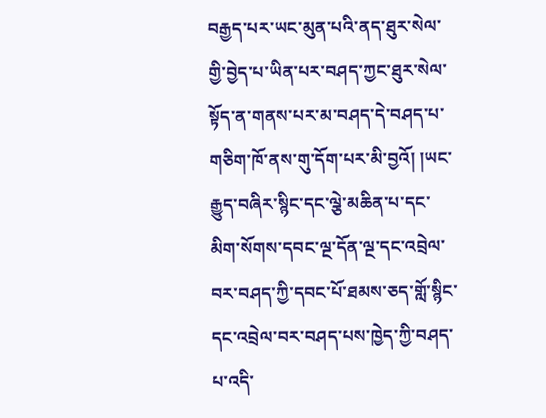བརྒྱད་པར་ཡང་མུན་པའི་ནད་ཐུར་སེལ་གྱི་བྱེད་པ་ཡིན་པར་བཤད་ཀྱང་ཐུར་སེལ་སྟོད་ན་གནས་པར་མ་བཤད་དེ་བཤད་པ་གཅིག་ཁོ་ནས་གུ་དོག་པར་མི་བྱའོ། །ཡང་རྒྱུད་བཞིར་སྙིང་དང་ལྕེ་མཆིན་པ་དང་མིག་སོགས་དབང་ལྔ་དོན་ལྔ་དང་འབྲེལ་བར་བཤད་ཀྱི་དབང་པོ་ཐམས་ཅད་གློ་སྙིང་དང་འབྲེལ་བར་བཤད་པས་ཁྱེད་ཀྱི་བཤད་པ་འདི་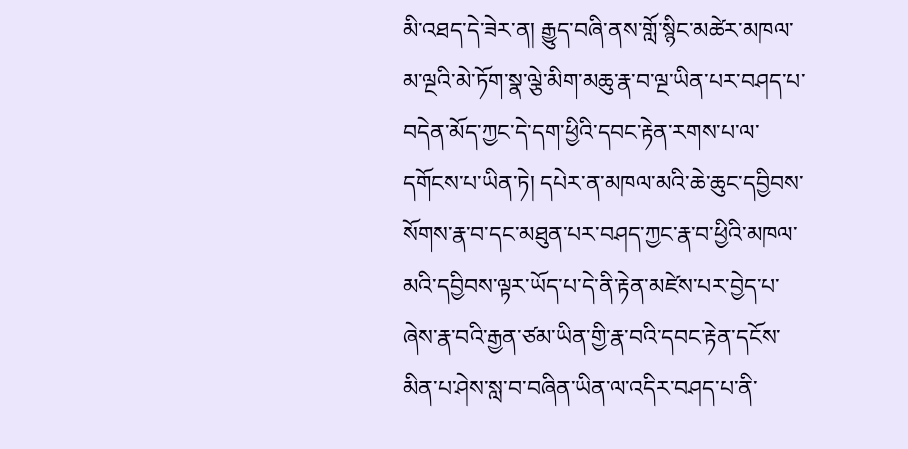མི་འཐད་དེ་ཟེར་ན། རྒྱུད་བཞི་ནས་གློ་སྙིང་མཚེར་མཁལ་མ་ལྔའི་མེ་ཏོག་སྣ་ལྕེ་མིག་མཆུ་རྣ་བ་ལྔ་ཡིན་པར་བཤད་པ་བདེན་མོད་ཀྱང་དེ་དག་ཕྱིའི་དབང་རྟེན་རགས་པ་ལ་དགོངས་པ་ཡིན་ཏེ། དཔེར་ན་མཁལ་མའི་ཆེ་ཆུང་དབྱིབས་སོགས་རྣ་བ་དང་མཐུན་པར་བཤད་ཀྱང་རྣ་བ་ཕྱིའི་མཁལ་མའི་དབྱིབས་ལྟར་ཡོད་པ་དེ་ནི་རྟེན་མཛེས་པར་བྱེད་པ་ཞེས་རྣ་བའི་རྒྱན་ཙམ་ཡིན་གྱི་རྣ་བའི་དབང་རྟེན་དངོས་མིན་པ་ཤེས་སླ་བ་བཞིན་ཡིན་ལ་འདིར་བཤད་པ་ནི་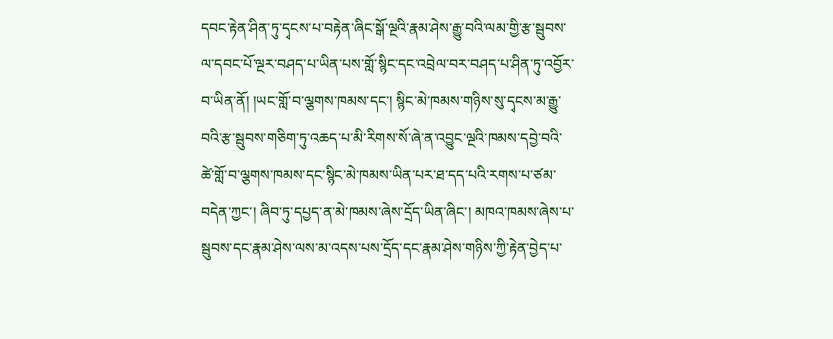དབང་རྟེན་ཤིན་ཏུ་དྭངས་པ་བརྟེན་ཞིང་སྒོ་ལྔའི་རྣམ་ཤེས་རྒྱུ་བའི་ལམ་གྱི་རྩ་སྦུབས་ལ་དབང་པོ་ལྔར་བཤད་པ་ཡིན་པས་གློ་སྙིང་དང་འབྲེལ་བར་བཤད་པ་ཤིན་ཏུ་འབྱོར་བ་ཡིན་ནོ། །ཡང་གློ་བ་ལྕགས་ཁམས་དང་། སྙིང་མེ་ཁམས་གཉིས་སུ་དྭངས་མ་རྒྱུ་བའི་རྩ་སྦུབས་གཅིག་ཏུ་འཆད་པ་མི་རིགས་སོ་ཞེ་ན་འབྱུང་ལྔའི་ཁམས་དབྱེ་བའི་ཚེ་གློ་བ་ལྕགས་ཁམས་དང་སྙིང་མེ་ཁམས་ཡིན་པར་ཐ་དད་པའི་རགས་པ་ཙམ་བདེན་ཀྱང་། ཞིབ་ཏུ་དཔྱད་ན་མེ་ཁམས་ཞེས་དྲོད་ཡིན་ཞིང་། མཁའ་ཁམས་ཞེས་པ་སྦུབས་དང་རྣམ་ཤེས་ལས་མ་འདས་པས་དྲོད་དང་རྣམ་ཤེས་གཉིས་ཀྱི་རྟེན་བྱེད་པ་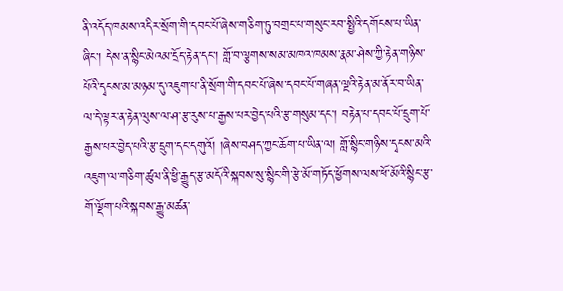ནི་འདོད་ཁམས་འདིར་སྲོག་གི་དབང་པོ་ཞེས་གཅིག་ཏུ་བགྲང་པ་གསུང་རབ་སྤྱིའི་དགོངས་པ་ཡིན་ཞིང་། དེས་ན་སྙིང་མེའམ་དྲོད་རྟེན་དང་། གློ་བ་ལྕགས་སམ་མཁའ་ཁམས་རྣམ་ཤེས་ཀྱི་རྟེན་གཉིས་པོའི་དྭངས་མ་མཉམ་དུ་འཇུག་པ་ནི་སྲོག་གི་དབང་པོ་ཞེས་དབང་པོ་གཞན་ལྔའི་རྟེན་མ་ནོར་བ་ཡིན་ལ་དེ་ལྟར་ན་རྟེན་ལུས་ལ་ཤ་རྩ་རུས་པ་རྒྱས་པར་བྱེད་པའི་རྩ་གསུམ་དང་། བརྟེན་པ་དབང་པོ་དྲུག་པོ་རྒྱས་པར་བྱེད་པའི་རྩ་དྲུག་དང་དགུའོ། །ཞེས་བཤད་ཀྱང་ཆོག་པ་ཡིན་ལ། གློ་སྙིང་གཉིས་དྭངས་མའི་འཇུག་ལ་གཅིག་ཚུལ་ནི་ཕྱི་རྒྱུད་རྩ་མདོའི་སྐབས་སུ་སྙིང་གི་རྩེ་མོ་གཏོད་ཕྱོགས་ལས་ཕོ་མོའི་སྙིང་རྩ་གོ་ལྡོག་པའི་སྐབས་རྒྱུ་མཚན་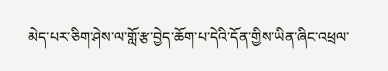མེད་པར་ཅིག་ཤེས་ལ་གློ་རྩ་བྱེད་ཆོག་པ་དེའི་དོན་གྱིས་ཡིན་ཞིང་འཕྲལ་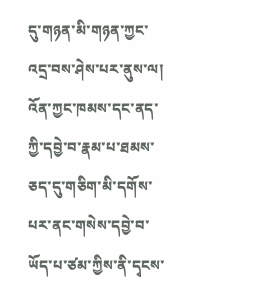དུ་གཉན་མི་གཉན་ཀྱང་འདྲ་བས་ཤེས་པར་ནུས་ལ། འོན་ཀྱང་ཁམས་དང་ནད་ཀྱི་དབྱེ་བ་རྣམ་པ་ཐམས་ཅད་དུ་གཅིག་མི་དགོས་པར་ནང་གསེས་དབྱེ་བ་ཡོད་པ་ཙམ་ཀྱིས་ནི་དྭངས་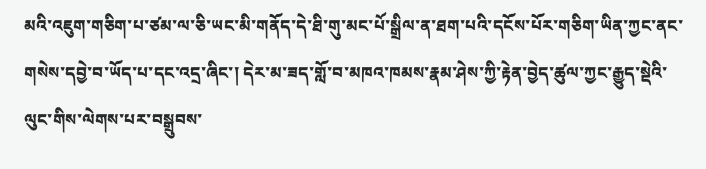མའི་འཇུག་གཅིག་པ་ཙམ་ལ་ཅི་ཡང་མི་གནོད་དེ་ཐི་གུ་མང་པོ་སྒྲིལ་ན་ཐག་པའི་དངོས་པོར་གཅིག་ཡིན་ཀྱང་ནང་གསེས་དབྱེ་བ་ཡོད་པ་དང་འདྲ་ཞིང་། དེར་མ་ཟད་གློ་བ་མཁའ་ཁམས་རྣམ་ཤེས་ཀྱི་རྟེན་བྱེད་ཚུལ་ཀྱང་རྒྱུད་སྡེའི་ལུང་གིས་ལེགས་པར་བསྒྲུབས་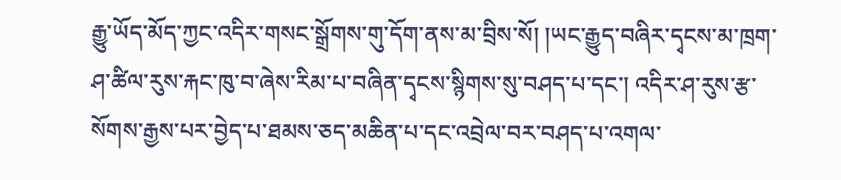རྒྱུ་ཡོད་མོད་ཀྱང་འདིར་གསང་སྒྲོགས་གུ་དོག་ནས་མ་བྲིས་སོ། །ཡང་རྒྱུད་བཞིར་དྭངས་མ་ཁྲག་ཤ་ཚིལ་རུས་རྐང་ཁུ་བ་ཞེས་རིམ་པ་བཞིན་དྭངས་སྙིགས་སུ་བཤད་པ་དང་། འདིར་ཤ་རུས་རྩ་སོགས་རྒྱས་པར་བྱེད་པ་ཐམས་ཅད་མཆིན་པ་དང་འབྲེལ་བར་བཤད་པ་འགལ་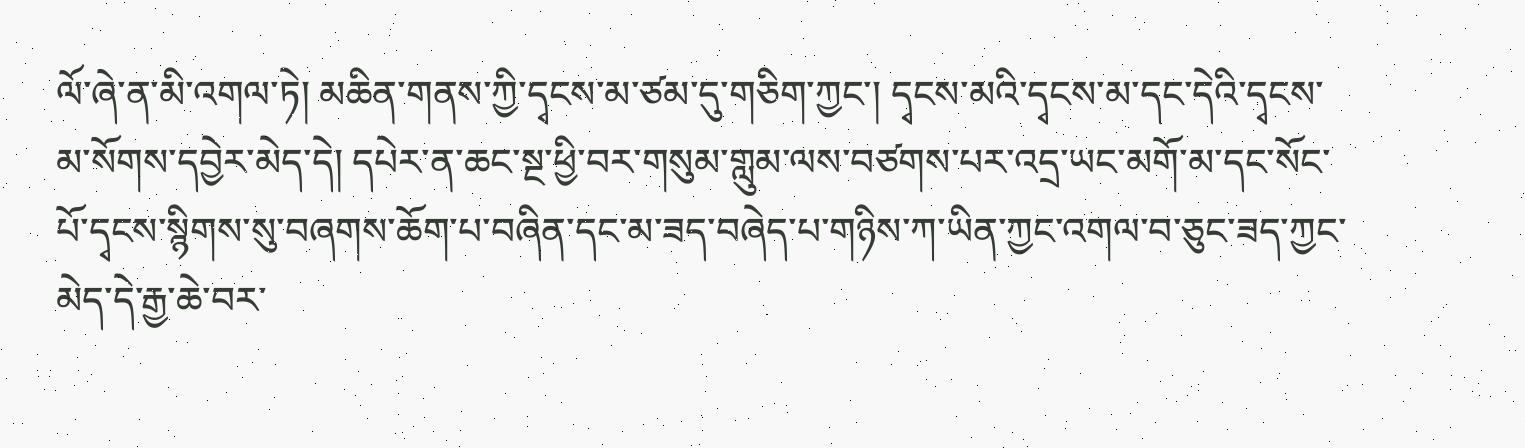ལོ་ཞེ་ན་མི་འགལ་ཏེ། མཆིན་གནས་ཀྱི་དྭངས་མ་ཙམ་དུ་གཅིག་ཀྱང་། དྭངས་མའི་དྭངས་མ་དང་དེའི་དྭངས་མ་སོགས་དབྱེར་མེད་དེ། དཔེར་ན་ཆང་སྔ་ཕྱི་བར་གསུམ་གླུམ་ལས་བཙགས་པར་འདྲ་ཡང་མགོ་མ་དང་སོང་པོ་དྭངས་སྙིགས་སུ་བཞགས་ཆོག་པ་བཞིན་དང་མ་ཟད་བཞེད་པ་གཉིས་ཀ་ཡིན་ཀྱང་འགལ་བ་ཅུང་ཟད་ཀྱང་མེད་དེ་རྒྱ་ཆེ་བར་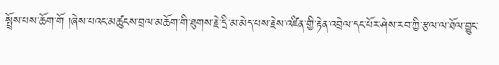སྤྲོས་པས་ཆོག་གོ །ཞེས་པའང་མཚུངས་བྲལ་མཆོག་གི་ཐུགས་རྗེ་དྲི་མ་མེད་པས་རྗེས་འཛིན་གྱི་རྟེན་འབྲེལ་དང་པོར་ཤེས་རབ་ཀྱི་རྩལ་ལ་ཐོལ་བྱུང་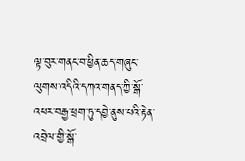ལྟ་བུར་གནང་བ་ཕྱིན་ཆད་གཞུང་ལུགས་འདིའི་དཀའ་གནད་ཀྱི་སྒོ་འཕར་བརྒྱ་ཕྲག་ཏུ་དབྱེ་ནུས་པའི་རྟེན་འབྲེལ་གྱི་སྒོ་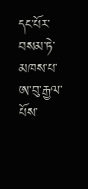དང་པོར་བསམ་ཏེ་མཁས་པ་ཨ་བུ་རྒྱལ་པོས་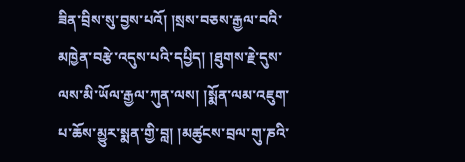ཟིན་བྲིས་སུ་བྱས་པའོ། །སྲས་བཅས་རྒྱལ་བའི་མཁྱེན་བརྩེ་འདུས་པའི་དཔྱིད། །ཐུགས་རྗེ་དུས་ལས་མི་ཡོལ་རྒྱལ་ཀུན་ལས། །སྨོན་ལམ་འཇུག་པ་ཆོས་མྱུར་སྨན་གྱི་བླ། །མཚུངས་བྲལ་གུ་ཎའི་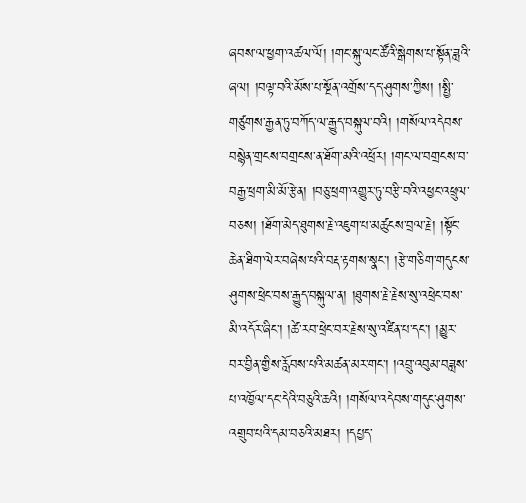ཞབས་ལ་ཕྱག་འཚལ་ལོ། །གང་སྐུ་ལང་ཚོའི་སྒེགས་པ་སྟོན་ཟླའི་ཞལ། །བལྟ་བའི་མོས་པ་སྔོན་འགྲོས་དད་ཤུགས་ཀྱིས། །སྤྱི་གཙུགས་རྒྱན་ཏུ་བཀོད་ལ་རྒྱུད་བསྐུལ་བའི། །གསོལ་འདེབས་བསྙེན་གྲངས་བགྲངས་ན་ཐོག་མའི་འཕྲོར། །གང་ལ་བགྲངས་བ་བརྒྱ་ཕྲག་མི་མོ་རྩེན། །བཅུ་ཕྲག་འགྱུར་ཏུ་བརྩི་བའི་འཕྱང་འཕྲུལ་བཅས། །ཐོག་མེད་ཐུགས་རྗེ་འཇུག་པ་མཚུངས་བྲལ་རྗེ། །སྟོང་ཆེན་ཐིག་ལེར་བཞེས་པའི་བརྡ་རྟགས་སྣང་། །རྩེ་གཅིག་གདུངས་ཤུགས་ཕྲེང་བས་རྒྱུད་བསྐུལ་ན། །ཐུགས་རྗེ་རྗེས་སུ་འཕྲེང་བས་མི་འདོར་ཞིང་། །ཚེ་རབ་ཕྲེང་བར་རྗེས་སུ་འཛིན་པ་དང་། །མྱུར་བར་བྱིན་གྱིས་རློབས་པའི་མཚན་མར་གང་། །འབྲུ་འབུམ་བཟླས་པ་འཁྱོལ་དང་དེའི་བཅུའི་ཆའི། །གསོལ་འདེབས་གདུང་ཤུགས་འགྲུབ་པའི་དམ་བཅའི་མཐར། །དཔྱད་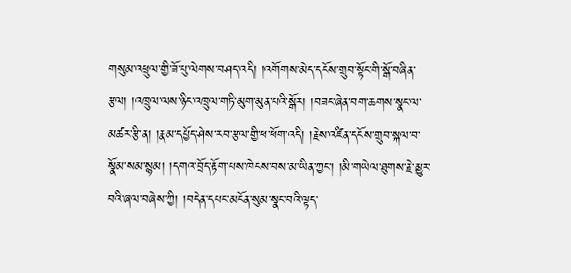གསུམ་འཕྲུལ་གྱི་ཟོ་པུ་ལེགས་བཤད་འདི། །འགོགས་མེད་དངོས་གྲུབ་སྟོང་གི་སྒོ་བཞིན་རྩལ། །འཁྲུལ་ལས་ཉིང་འཁྲུལ་གཏི་མུག་མུན་པའི་སྒོར། །བཟང་ཞེན་བག་ཆགས་སྣང་ལ་མཚར་རྩི་ན། །རྣམ་དཔྱོད་ཤེས་རབ་རྩལ་གྱི་ཕ་ཕོག་འདི། །རྗེས་འཛིན་དངོས་གྲུབ་སྐལ་བ་སྣོམ་སམ་སྙམ། །དགའ་བྲོད་རྟོག་པས་ཁེངས་བས་མ་ཡིན་ཀྱང་། །མི་གཡེལ་ཐུགས་རྗེ་མྱུར་བའི་ཞལ་བཞེས་ཀྱི། །བདེན་དཔང་མངོན་སུམ་སྣང་བའི་ལྟད་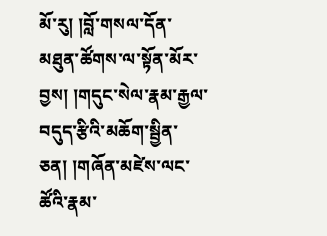མོ་རུ། །བློ་གསལ་དོན་མཐུན་ཚོགས་ལ་སྟོན་མོར་བྱས། །གདུང་སེལ་རྣམ་རྒྱལ་བདུད་རྩིའི་མཆོག་སྦྱིན་ཅན། །གཞོན་མཛེས་ལང་ཚོའི་རྣམ་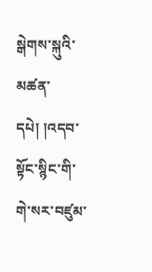སྒེགས་སྐུའི་མཚན་དཔེ། །འདབ་སྟོང་སྙིང་གི་གེ་སར་བཛུམ་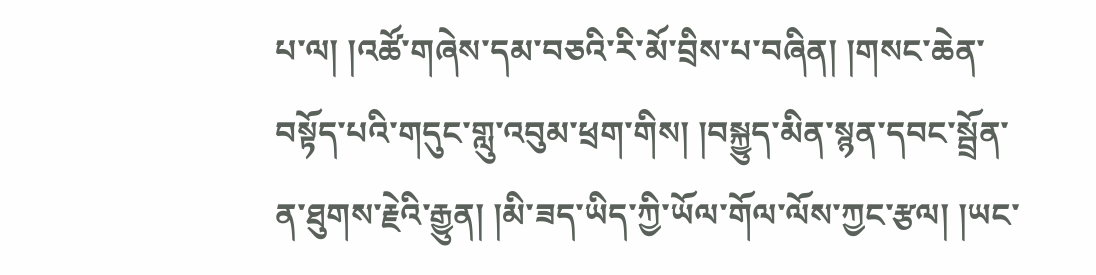པ་ལ། །འཚོ་གཞེས་དམ་བཅའི་རི་མོ་བྲིས་པ་བཞིན། །གསང་ཆེན་བསྟོད་པའི་གདུང་གླུ་འབུམ་ཕྲག་གིས། །བསྐྱུད་མིན་སྙན་དབང་སྦྲོན་ན་ཐུགས་རྗེའི་རྒྱུན། །མི་ཟད་ཡིད་ཀྱི་ཡོལ་གོལ་ལོས་ཀྱང་རྩལ། །ཡང་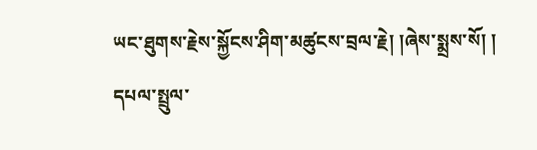ཡང་ཐུགས་རྗེས་སྐྱོངས་ཤིག་མཚུངས་བྲལ་རྗེ། །ཞེས་སྨྲས་སོ། །
དཔལ་སྤྲུལ་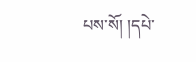པས་སོ། །དཔེ་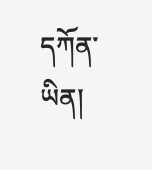དཀོན་ཡིན།